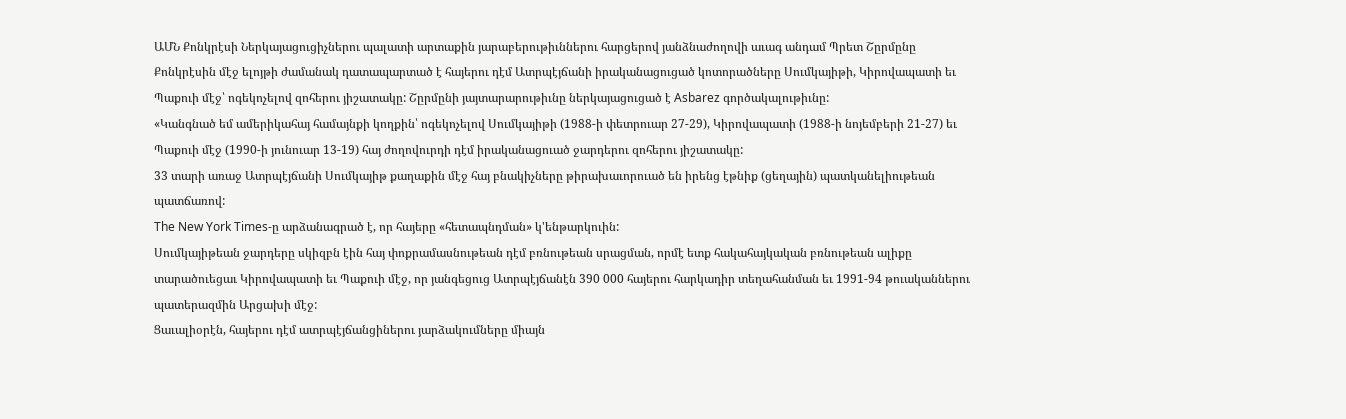ԱՄՆ Քոնկրէսի Ներկայացուցիչներու պալատի արտաքին յարաբերութիւններու հարցերով յանձնաժողովի աւագ անդամ Պրետ Շըրմընը Քոնկրէսին մէջ ելոյթի ժամանակ դատապարտած է հայերու դէմ Ատրպէյճանի իրականացուցած կոտորածները Սումկայիթի, Կիրովապատի եւ Պաքուի մէջ՝ ոգեկոչելով զոհերու յիշատակը: Շըրմընի յայտարարութիւնը ներկայացուցած է Asbarez գործակալութիւնը:
«Կանգնած եմ ամերիկահայ համայնքի կողքին՝ ոգեկոչելով Սումկայիթի (1988-ի փետրուար 27-29), Կիրովապատի (1988-ի նոյեմբերի 21-27) եւ Պաքուի մէջ (1990-ի յունուար 13-19) հայ ժողովուրդի դէմ իրականացուած ջարդերու զոհերու յիշատակը:
33 տարի առաջ Ատրպէյճանի Սումկայիթ քաղաքին մէջ հայ բնակիչները թիրախաւորուած են իրենց էթնիք (ցեղային) պատկանելիութեան պատճառով:
The New York Times-ը արձանագրած է, որ հայերը «հետապնդման» կ'ենթարկուին:
Սումկայիթեան ջարդերը սկիզբն էին հայ փոքրամասնութեան դէմ բռնութեան սրացման, որմէ ետք հակահայկական բռնութեան ալիքը տարածուեցաւ Կիրովապատի եւ Պաքուի մէջ, որ յանգեցուց Ատրպէյճանէն 390 000 հայերու հարկադիր տեղահանման եւ 1991-94 թուականներու պատերազմին Արցախի մէջ:
Ցաւալիօրէն, հայերու դէմ ատրպէյճանցիներու յարձակումները միայն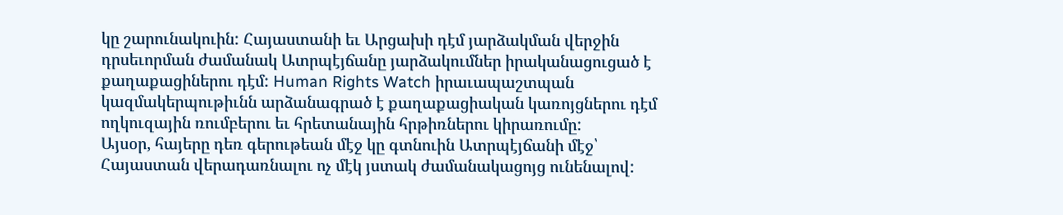կը շարունակուին: Հայաստանի եւ Արցախի դէմ յարձակման վերջին դրսեւորման ժամանակ Ատրպէյճանը յարձակումներ իրականացուցած է քաղաքացիներու դէմ: Human Rights Watch իրաւապաշտպան կազմակերպութիւնն արձանագրած է քաղաքացիական կառոյցներու դէմ ողկուզային ռումբերու եւ հրետանային հրթիռներու կիրառումը:
Այսօր, հայերը դեռ գերութեան մէջ կը գտնուին Ատրպէյճանի մէջ՝ Հայաստան վերադառնալու ոչ մէկ յստակ ժամանակացոյց ունենալով: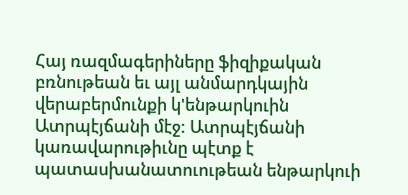Հայ ռազմագերիները ֆիզիքական բռնութեան եւ այլ անմարդկային վերաբերմունքի կ'ենթարկուին Ատրպէյճանի մէջ: Ատրպէյճանի կառավարութիւնը պէտք է պատասխանատուութեան ենթարկուի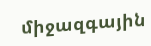միջազգային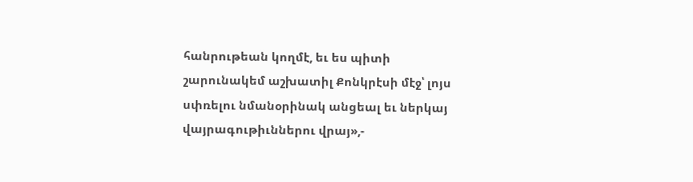հանրութեան կողմէ, եւ ես պիտի շարունակեմ աշխատիլ Քոնկրէսի մէջ՝ լոյս սփռելու նմանօրինակ անցեալ եւ ներկայ վայրագութիւններու վրայ»,-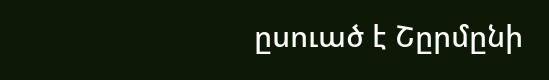ըսուած է Շըրմընի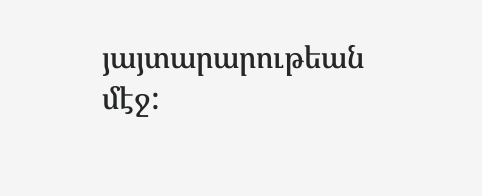յայտարարութեան մէջ: